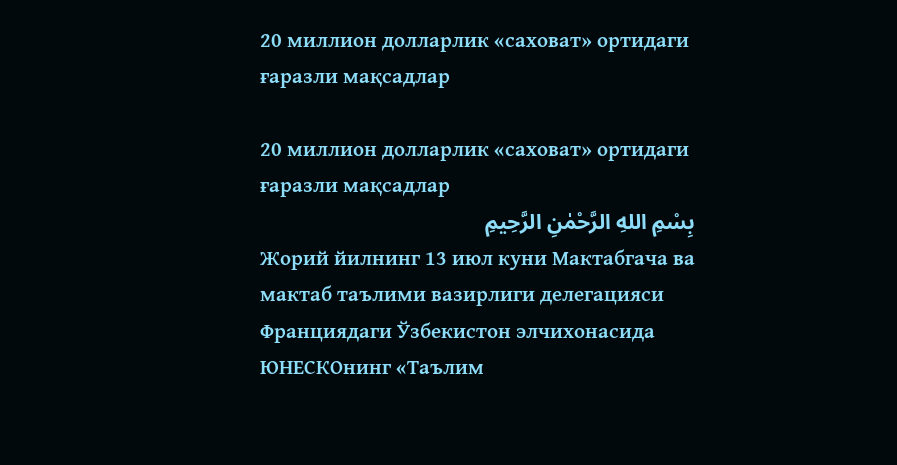20 миллион долларлик «саховат» ортидаги ғаразли мақсадлар

20 миллион долларлик «саховат» ортидаги ғаразли мақсадлар
بِسْمِ اللهِ الرَّحْمٰنِ الرَّحِيمِ
Жорий йилнинг 13 июл куни Мактабгача ва мактаб таълими вазирлиги делегацияси Франциядаги Ўзбекистон элчихонасида ЮНЕСКОнинг «Таълим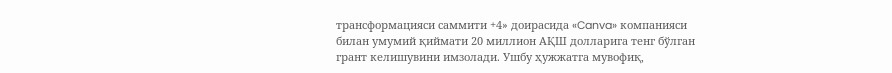трансформацияси саммити +4» доирасида «Canva» компанияси билан умумий қиймати 20 миллион АҚШ долларига тенг бўлган грант келишувини имзолади. Ушбу ҳужжатга мувофиқ,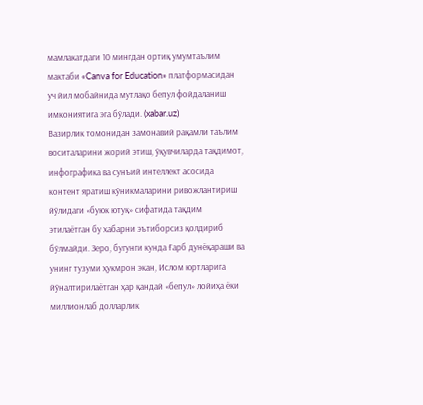мамлакатдаги 10 мингдан ортиқ умумтаълим мактаби «Canva for Education» платформасидан уч йил мобайнида мутлақо бепул фойдаланиш имкониятига эга бўлади. (xabar.uz)
Вазирлик томонидан замонавий рақамли таълим воситаларини жорий этиш, ўқувчиларда тақдимот, инфографика ва сунъий интеллект асосида контент яратиш кўникмаларини ривожлантириш йўлидаги «буюк ютуқ» сифатида тақдим этилаётган бу хабарни эътиборсиз қолдириб бўлмайди. Зеро, бугунги кунда Ғарб дунёқараши ва унинг тузуми ҳукмрон экан, Ислом юртларига йўналтирилаётган ҳар қандай «бепул» лойиҳа ёки миллионлаб долларлик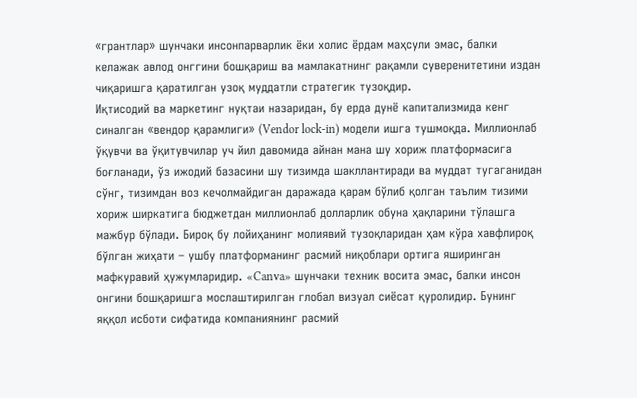«грантлар» шунчаки инсонпарварлик ёки холис ёрдам маҳсули эмас, балки келажак авлод онггини бошқариш ва мамлакатнинг рақамли суверенитетини издан чиқаришга қаратилган узоқ муддатли стратегик тузоқдир.
Иқтисодий ва маркетинг нуқтаи назаридан, бу ерда дунё капитализмида кенг синалган «вендор қарамлиги» (Vendor lock-in) модели ишга тушмоқда. Миллионлаб ўқувчи ва ўқитувчилар уч йил давомида айнан мана шу хориж платформасига боғланади, ўз ижодий базасини шу тизимда шакллантиради ва муддат тугаганидан сўнг, тизимдан воз кечолмайдиган даражада қарам бўлиб қолган таълим тизими хориж ширкатига бюджетдан миллионлаб долларлик обуна ҳақларини тўлашга мажбур бўлади. Бироқ бу лойиҳанинг молиявий тузоқларидан ҳам кўра хавфлироқ бўлган жиҳати – ушбу платформанинг расмий ниқоблари ортига яширинган мафкуравий ҳужумларидир. «Canva» шунчаки техник восита эмас, балки инсон онгини бошқаришга мослаштирилган глобал визуал сиёсат қуролидир. Бунинг яққол исботи сифатида компаниянинг расмий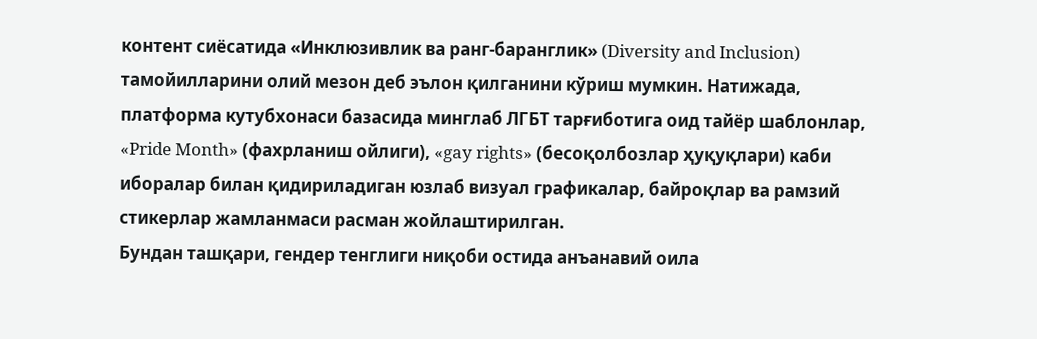контент сиёсатида «Инклюзивлик ва ранг-баранглик» (Diversity and Inclusion) тамойилларини олий мезон деб эълон қилганини кўриш мумкин. Натижада, платформа кутубхонаси базасида минглаб ЛГБТ тарғиботига оид тайёр шаблонлар, «Pride Month» (фахрланиш ойлиги), «gay rights» (бесоқолбозлар ҳуқуқлари) каби иборалар билан қидириладиган юзлаб визуал графикалар, байроқлар ва рамзий стикерлар жамланмаси расман жойлаштирилган.
Бундан ташқари, гендер тенглиги ниқоби остида анъанавий оила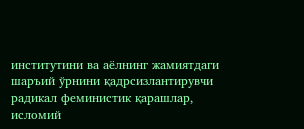институтини ва аёлнинг жамиятдаги шаръий ўрнини қадрсизлантирувчи радикал феминистик қарашлар, исломий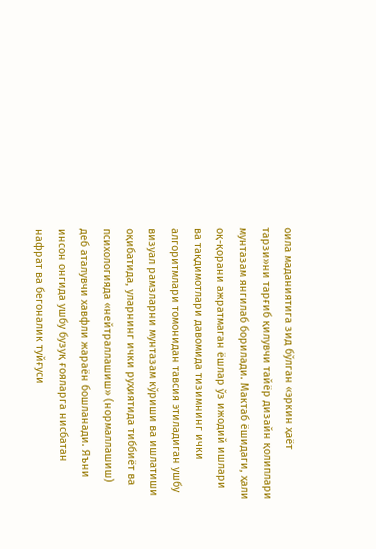оила маданиятига зид бўлган «эркин ҳаёт тарзи»ни тарғиб қилувчи тайёр дизайн қолиплари мунтазам янгилаб борилади. Мактаб ёшидаги, ҳали оқ-қорани ажратмаган ёшлар ўз ижодий ишлари ва тақдимотлари давомида тизимнинг ички алгоритмлари томонидан тавсия этиладиган ушбу визуал рамзларни мунтазам кўриши ва ишлатиши оқибатида, уларнинг ички руҳиятида тиббиёт ва психологияда «нейтраллашиш» (нормаллашиш) деб аталувчи хавфли жараён бошланади. Яъни инсон онгида ушбу бузуқ ғояларга нисбатан нафрат ва бегоналик туйғуси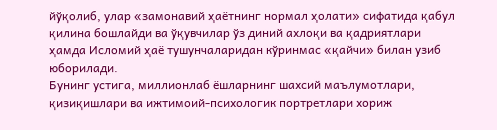йўқолиб, улар «замонавий ҳаётнинг нормал ҳолати» сифатида қабул қилина бошлайди ва ўқувчилар ўз диний ахлоқи ва қадриятлари ҳамда Исломий ҳаё тушунчаларидан кўринмас «қайчи» билан узиб юборилади.
Бунинг устига, миллионлаб ёшларнинг шахсий маълумотлари, қизиқишлари ва ижтимоий-психологик портретлари хориж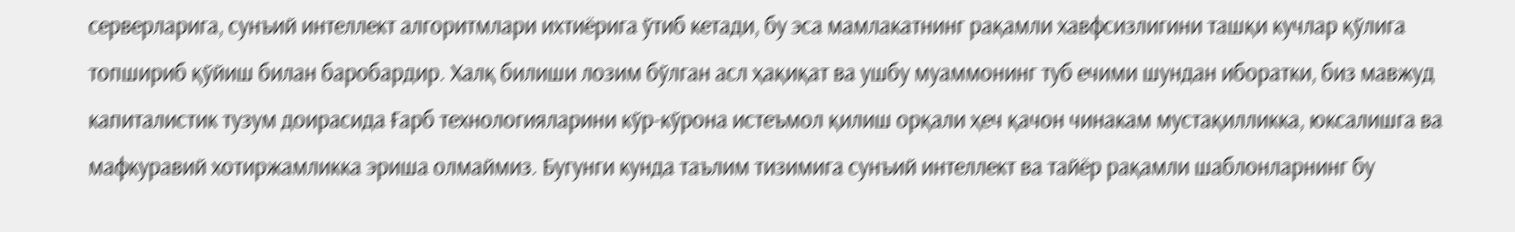серверларига, сунъий интеллект алгоритмлари ихтиёрига ўтиб кетади, бу эса мамлакатнинг рақамли хавфсизлигини ташқи кучлар қўлига топшириб қўйиш билан баробардир. Халқ билиши лозим бўлган асл ҳақиқат ва ушбу муаммонинг туб ечими шундан иборатки, биз мавжуд капиталистик тузум доирасида Ғарб технологияларини кўр-кўрона истеъмол қилиш орқали ҳеч қачон чинакам мустақилликка, юксалишга ва мафкуравий хотиржамликка эриша олмаймиз. Бугунги кунда таълим тизимига сунъий интеллект ва тайёр рақамли шаблонларнинг бу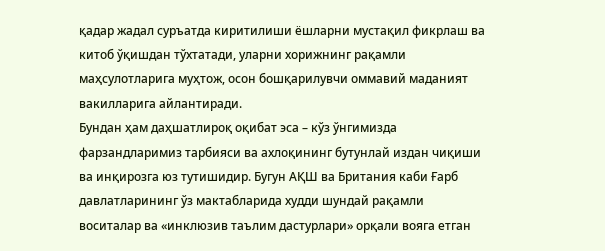қадар жадал суръатда киритилиши ёшларни мустақил фикрлаш ва китоб ўқишдан тўхтатади, уларни хорижнинг рақамли маҳсулотларига муҳтож, осон бошқарилувчи оммавий маданият вакилларига айлантиради.
Бундан ҳам даҳшатлироқ оқибат эса – кўз ўнгимизда фарзандларимиз тарбияси ва ахлоқининг бутунлай издан чиқиши ва инқирозга юз тутишидир. Бугун АҚШ ва Британия каби Ғарб давлатларининг ўз мактабларида худди шундай рақамли воситалар ва «инклюзив таълим дастурлари» орқали вояга етган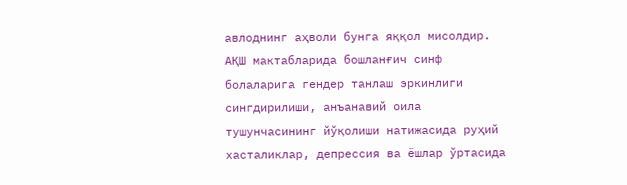авлоднинг аҳволи бунга яққол мисолдир. АҚШ мактабларида бошланғич синф болаларига гендер танлаш эркинлиги сингдирилиши, анъанавий оила тушунчасининг йўқолиши натижасида руҳий хасталиклар, депрессия ва ёшлар ўртасида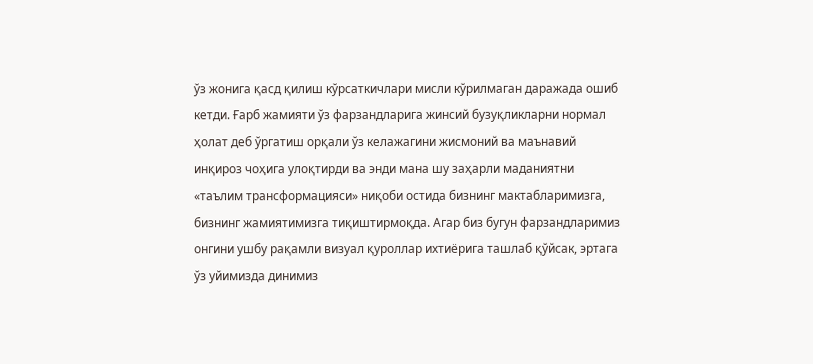ўз жонига қасд қилиш кўрсаткичлари мисли кўрилмаган даражада ошиб кетди. Ғарб жамияти ўз фарзандларига жинсий бузуқликларни нормал ҳолат деб ўргатиш орқали ўз келажагини жисмоний ва маънавий инқироз чоҳига улоқтирди ва энди мана шу заҳарли маданиятни «таълим трансформацияси» ниқоби остида бизнинг мактабларимизга, бизнинг жамиятимизга тиқиштирмоқда. Агар биз бугун фарзандларимиз онгини ушбу рақамли визуал қуроллар ихтиёрига ташлаб қўйсак, эртага ўз уйимизда динимиз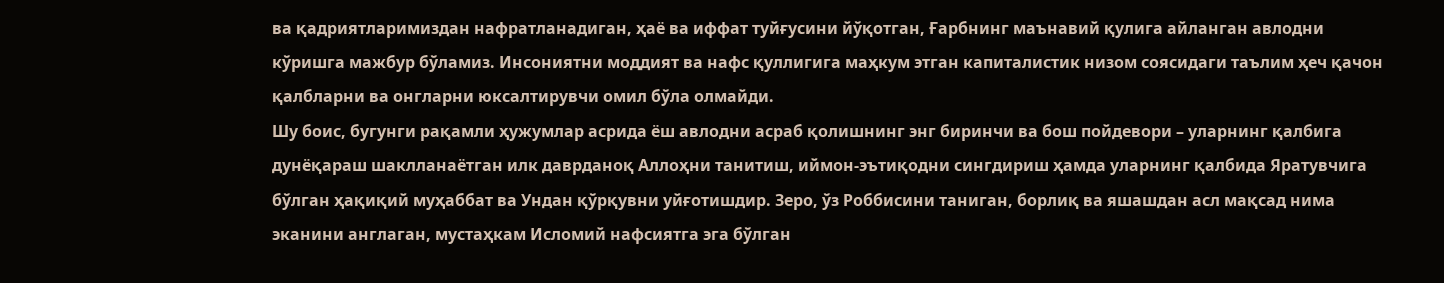ва қадриятларимиздан нафратланадиган, ҳаё ва иффат туйғусини йўқотган, Ғарбнинг маънавий қулига айланган авлодни кўришга мажбур бўламиз. Инсониятни моддият ва нафс қуллигига маҳкум этган капиталистик низом соясидаги таълим ҳеч қачон қалбларни ва онгларни юксалтирувчи омил бўла олмайди.
Шу боис, бугунги рақамли ҳужумлар асрида ёш авлодни асраб қолишнинг энг биринчи ва бош пойдевори – уларнинг қалбига дунёқараш шаклланаётган илк даврданоқ Аллоҳни танитиш, иймон-эътиқодни сингдириш ҳамда уларнинг қалбида Яратувчига бўлган ҳақиқий муҳаббат ва Ундан қўрқувни уйғотишдир. Зеро, ўз Роббисини таниган, борлиқ ва яшашдан асл мақсад нима эканини англаган, мустаҳкам Исломий нафсиятга эга бўлган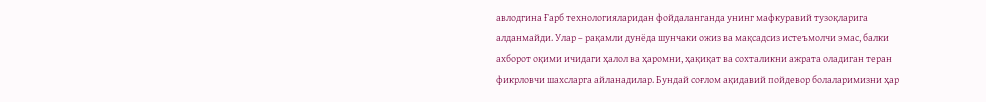авлодгина Ғарб технологияларидан фойдаланганда унинг мафкуравий тузоқларига алданмайди. Улар – рақамли дунёда шунчаки ожиз ва мақсадсиз истеъмолчи эмас, балки ахборот оқими ичидаги ҳалол ва ҳаромни, ҳақиқат ва сохталикни ажрата оладиган теран фикрловчи шахсларга айланадилар. Бундай соғлом ақидавий пойдевор болаларимизни ҳар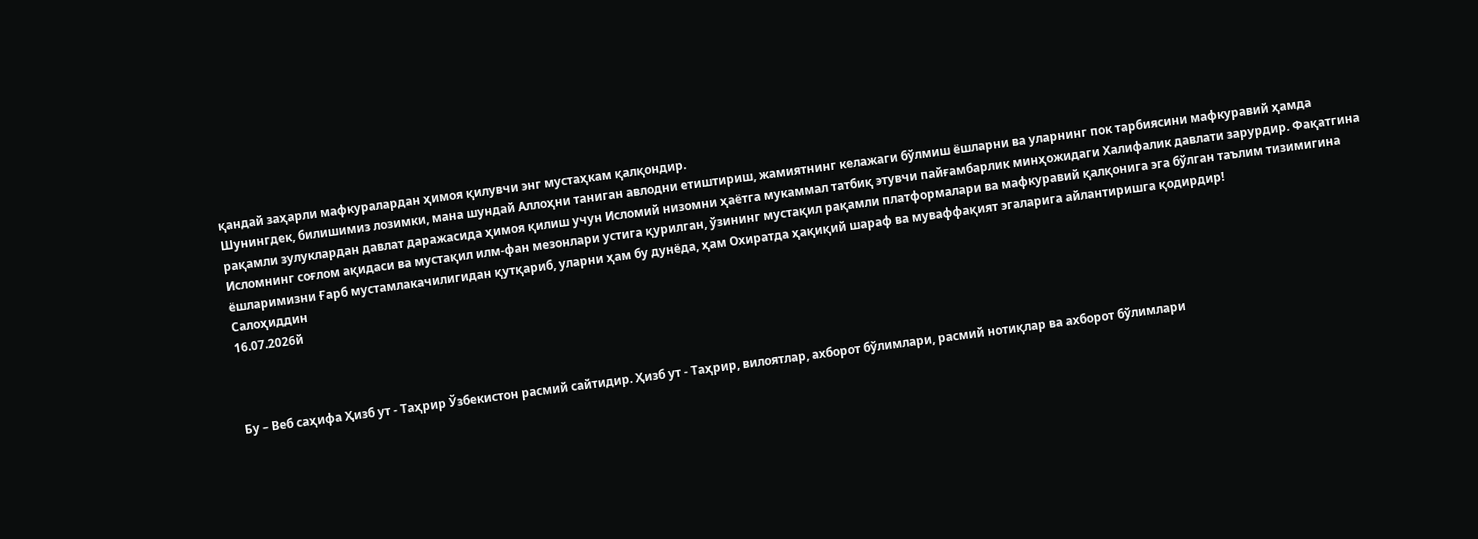қандай заҳарли мафкуралардан ҳимоя қилувчи энг мустаҳкам қалқондир.
Шунингдек, билишимиз лозимки, мана шундай Аллоҳни таниган авлодни етиштириш, жамиятнинг келажаги бўлмиш ёшларни ва уларнинг пок тарбиясини мафкуравий ҳамда рақамли зулуклардан давлат даражасида ҳимоя қилиш учун Исломий низомни ҳаётга мукаммал татбиқ этувчи пайғамбарлик минҳожидаги Халифалик давлати зарурдир. Фақатгина Исломнинг соғлом ақидаси ва мустақил илм-фан мезонлари устига қурилган, ўзининг мустақил рақамли платформалари ва мафкуравий қалқонига эга бўлган таълим тизимигина ёшларимизни Ғарб мустамлакачилигидан қутқариб, уларни ҳам бу дунёда, ҳам Охиратда ҳақиқий шараф ва муваффақият эгаларига айлантиришга қодирдир!
Салоҳиддин
16.07.2026й



Бу – Веб саҳифа Ҳизб ут - Таҳрир Ўзбекистон расмий сайтидир. Ҳизб ут - Таҳрир, вилоятлар, ахборот бўлимлари, расмий нотиқлар ва ахборот бўлимлари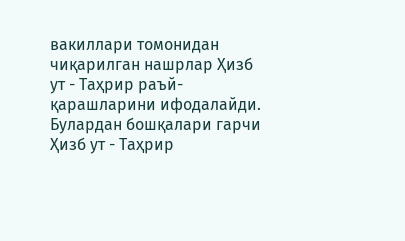вакиллари томонидан чиқарилган нашрлар Ҳизб ут - Таҳрир раъй-қарашларини ифодалайди. Булардан бошқалари гарчи Ҳизб ут - Таҳрир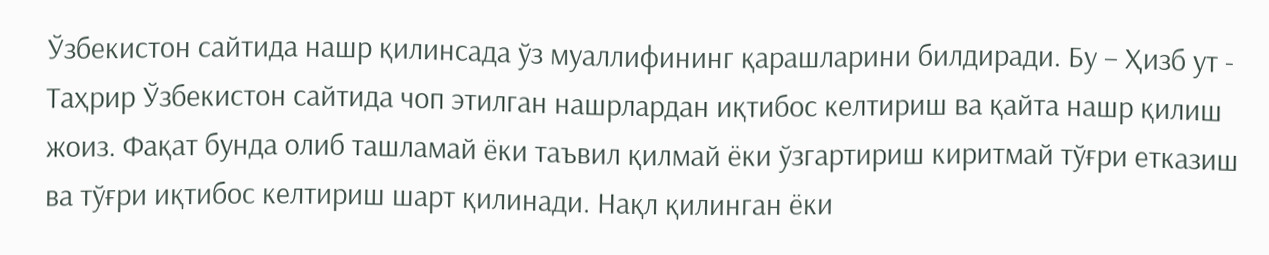Ўзбекистон сайтида нашр қилинсада ўз муаллифининг қарашларини билдиради. Бу – Ҳизб ут - Таҳрир Ўзбекистон сайтида чоп этилган нашрлардан иқтибос келтириш ва қайта нашр қилиш жоиз. Фақат бунда олиб ташламай ёки таъвил қилмай ёки ўзгартириш киритмай тўғри етказиш ва тўғри иқтибос келтириш шарт қилинади. Нақл қилинган ёки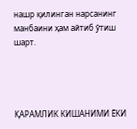нашр қилинган нарсанинг манбаини ҳам айтиб ўтиш шарт.




ҚАРАМЛИК КИШАНИМИ ЁКИ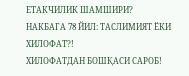ЕТАКЧИЛИК ШАМШИРИ?
НАКБАГА 78 ЙИЛ: ТАСЛИМИЯТ ЁКИ ХИЛОФАТ?!
ХИЛОФАТДАН БОШҚАСИ САРОБ!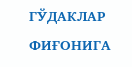ГЎДАКЛАР ФИҒОНИГА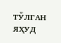ТЎЛГАН ЯҲУД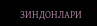ЗИНДОНЛАРИ